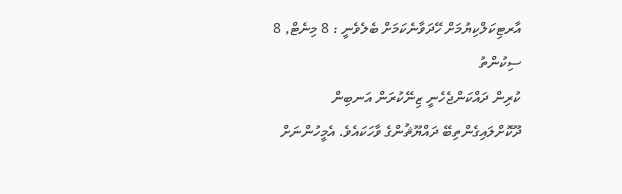އާރޓިކަލްކިޔުމަށް ހޭދަވާނެކަމަށް ބެލެވެނީ : 8 މިނެޓް, 8 ސިކުންތު
ކުރިން ދައްކަންޖެހެނީ ޒިނޭކުރަން އަނބިން ދޫކޮށްލައިގެންތިބޭ ދައްޔޫޘުންގެ ވާހަކައެވެ. އެމީހުންނަށް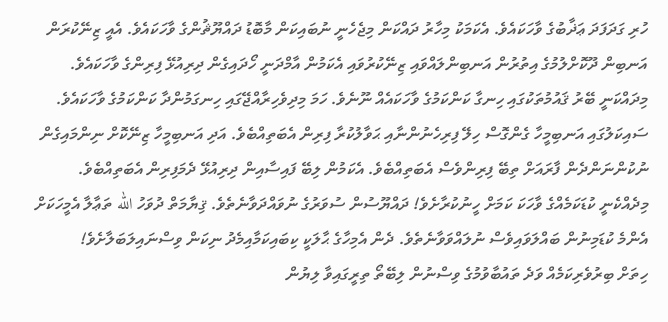ހުރި ގަދަފަދަ ޢަޛާބުގެ ވާހަކައެވެ. އެކަމަކު މިހާރު ދައްކަން މިޖެހެނީ ނުބައިކަން މާބޮޑު ދައްޔޫޘުންގެ ވާހަކައެވެ. އެއީ ޒިނޭކުރަން އަނބިން ދޫކޮށްލުމުގެ އިތުރުން އަނބިންލައްވައި ޒިނޭކުރުވައި އެކަމުން އާމްދަނީ ހޯދައިގެން ދިރިއުޅޭ ފިރިންގެ ވާހަކައެވެ.
މިދައްކަނީ ބޭރު ޤައުމުތަކުގައި ހިނގާ ކަންކަމުގެ ވާހަކައެއް ނޫނެވެ. ހަމަ މިދިވެހިރާއްޖޭގައި ހިނގަމުންދާ ކަންކަމުގެ ވާހަކައެވެ. ސައިކަލުގައި އަނބިމީހާ ގެންގޮސް ހިލޭ ފިރިހެނުންނާއި ޙަވާލުކުރާ ފިރިން އެބަތިއްބެވެ. އަދި އަނބިމީހާ ޒިނޭކޮށް ނިންމައިގެން ނުކުންނަންދެން ފާރައަށް ތިބޭ ފިރިންވެސް އެބަތިއްބެވެ. އެކަމުން ލިބޭ ފައިސާއިން ދިރިއުޅޭ ދެމަފިރިން އެބަތިއްބެވެ.
މިދެއްކެނީ ކުޑަކަމެއްގެ ވާހަކަ ކަމަށް ހީނުކުރާށެވެ! ދައްޔޫސުން ސުވަރުގެ ނުވައްދަވާނެތެވެ. ޤިޔާމަތް ދުވަހު الله ތަޢާލާ އެމީހަކަށް އެންމެ ކުޑަމިނުން ބައްލަވައިވެސް ނުލައްވަވާނެތެވެ. ދެން އެމިހާގެ ޙާލަކީ ކިބައިކަމާއިމެދު ނިކަން ވިސްނައިލަބަލާށެވެ!
ހިތަށް ބިރުވެރިކަމެއް ވަދެ ތައުބާވުމުގެ ވިސްނުން ލިބޭތޯ ތިރީގައިވާ ލިޔުން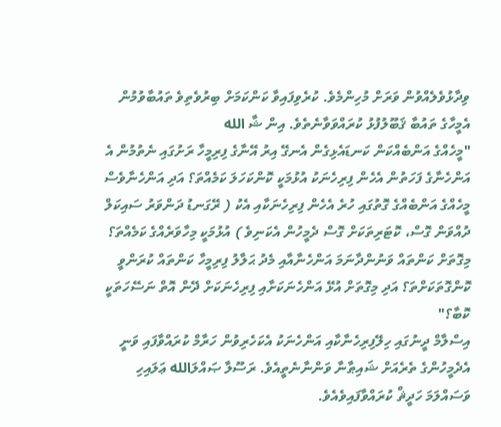ވިދާޅުވެލެއްވުން ވަރަށް މުހިންމެވެ. ކުރެވިފައިވާ ކަންކަމަށް ބިރުވެތިވެ ތައުބާވުމުން އެމީހާގެ ތައުބާ ޤަބޫލުފުޅު ކުރައްވަވާނެތެވެ. އިން ޝާ الله
"މީހެއްގެ އަންބެއްކަން ކަނޑައެޅިގެން އެނގޭ އިރު އޭނާގެ ފިރިމީހާ ރަށުގައި ނެތުމުން އެ އަންހެނާގެ ފަހަތުން އެހެން ފިރިހެނަކު އުޅުމަކީ ކޮންކަހަލަ ކަމެއްތަ؟ އަދި އަންހެނާވެސް މީހެއްގެ އަންބެއްގެ ގޮތުގައި ހުރެ އެހެން ފިރިހެނަކާއި އެކު ( ރޭގަނޑު ދަންވަރު ސައިކަލް ދުއްވަން ގޮސް، ކޮޓަރިތަކަށް ގޮސް ދެމީހުން އެކަނިވެ ) އުޅުމަކީ މިހާވަރެއްގެ ކަމެއްތަ؟ މިގޮތަށް ކަންތައް ވަނުންދާނަމަ އަންހެނާއާއި މެދު ޙަލާލު ފިރިމީހާ ކަންތައް ކުރަންވީ ކޮންގޮތަކަށްތަ؟ އަދި މިގޮތަށް އުޅޭ އަންހެނަކަށާއި ފިރިހެނަކަށް ދޭން އޮތް ނަސޭހަތަކީ ކޮބާ؟"
އިސްލާމް ދީނުގައި ހިލޭފިރިހެނާކާއި އަންހެނަކު އެކަހެރިވުން ހަރާމް ކުރައްވާފައި ވަނީ އެދެމީހުންގެ ތެރެއަށް ޝައިޠާނާ ވަންނާނެތީއެވެ. ރަސޫލާ ޞައްލަالله ޢަލައިހި ވަސައްލަމަ ހަދީޘް ކުރައްވާފައިވެއެވެ.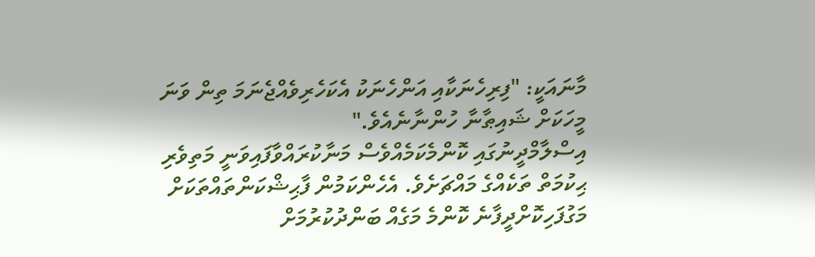މާނައަކީ: "ފިރިހެނަކާއި އަންހެނަކު އެކަހެރިވެއްޖެނަމަ ތިން ވަނަ މީހަކަށް ޝައިޠާނާ ހުންނާނެއެވެ."
އިސްލާމްދީނުގައި ކޮންމެކަމެއްވެސް މަނާކުރައްވާފައިވަނީ މަތިވެރި ޙިކުމަތް ތަކެއްގެ މައްޗަށެވެ. އެހެންކަމުން ފާޙިޝްކަންތައްތަކަށް މަގުފަހިކޮށްދީފާނެ ކޮންމެ މަގެއް ބަންދުކުރުމަށް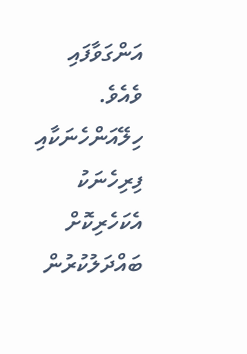އަންގަވާފައި ވެއެވެ. ހިލޭއަންހެނަކާއި ފިރިހެނަކު އެކަހެރިކޮށް ބައްދަލުކުރުން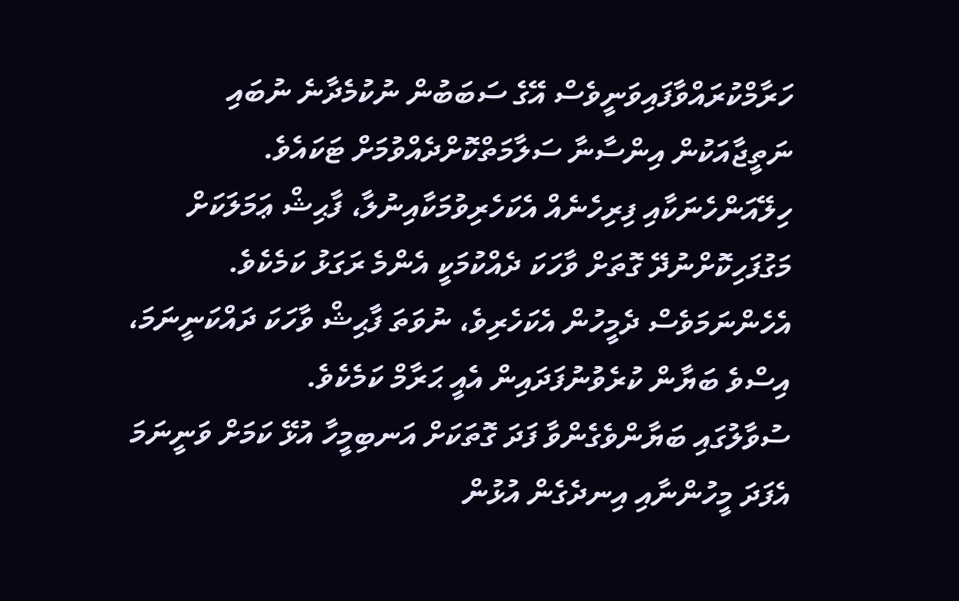ހަރާމްކުރައްވާފައިވަނީވެސް އޭގެ ސަބަބުން ނުކުމެދާނެ ނުބައި ނަތީޖާއަކުން އިންސާނާ ސަލާމަތްކޮށްދެއްވުމަށް ޓަކައެވެ.
ހިލޭއަންހެނަކާއި ފިރިހެނެއް އެކަހެރިވުމަކާއިނުލާ، ފާޙިޝް ޢަމަލަކަށް މަގުފަހިކޮށްނުދޭ ގޮތަށް ވާހަކަ ދެއްކުމަކީ އެންމެ ރަގަޅު ކަމެކެވެ. އެހެންނަމަވެސް ދެމީހުން އެކަހެރިވެ، ނުވަތަ ފާޙިޝް ވާހަކަ ދައްކަނީނަމަ، އިސްވެ ބަޔާން ކުރެވުނުފަދައިން އެއީ ޙަރާމް ކަމެކެވެ.
ސުވާލުގައި ބަޔާންވެގެންވާ ފަދަ ގޮތަކަށް އަނބިމީހާ އުޅޭ ކަމަށް ވަނީނަމަ އެފަދަ މީހުންނާއި އިނދެގެން އުޅުން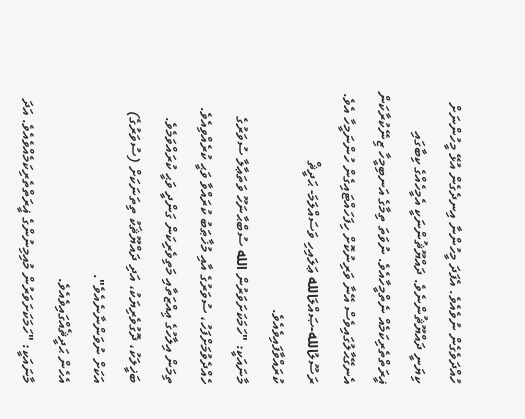ހުއްދަވެގެން ނުވެއެވެ. އެފަދަ މީހުންނާ އިނދެގެން އުޅޭ މީހުންނަށް ކިޔަނީ ދައްޔޫޘުންނެވެ. ދައްޔޫޘުންނަކީ އެމީހެއްގެ ކިބާގައި ޣީރަތްތެރިކަމެއް ނެތްމީހާއެވެ. ނުވަތަ ތިމާގެ އަނބިމީހާ ޒިނޭކުރާކަން އެނގޭޙާލުގައިވެސް އޭނާ ވަރިނުކޮށް ހިފަހައްޓައިގެން ހުންނަމީހާ އެވެ.
ރަސޫލުالله-ޞައްލަالله ޢަލައިހި ވަސައްލަމަ- ޙަދީޘް ކުރައްވާފައިވެއެވެ.
މާނައަކީ: "ހަމަކަށަވަރުން الله ސުބްޙާނަހޫ ވަތަޢާލާ ސުވަރުގެ ހެއްދެވުމަށްފަހު، ސުވަރުގެ އާއި މުޚާޠަބު ކުރައްވާ ވަޙީ ކުރެއްވިއެވެ. ތިމަން އިލާހުގެ ޢިއްޒަތާއި މަތިވެރިކަން ގަންދީ ވަޙީ ކުރައްވަމެވެ. ބަޚީލަކު، ދޮގުވެރިޔަކު، އަދި ދައްޔޫޘަކު ތިތަނަކަށް (ސުވަރުގެ) އަކަށް ނުވަންނާނެއެވެ".
އެހެން ޙަދީޘެއްގައިވެއެވެ.
މާނައަކީ: "ހަމަކަށަވަރުން މުއިމިނުންގެ ޣީރަތްތެރިކަމެއްވެއެވެ. އަދަ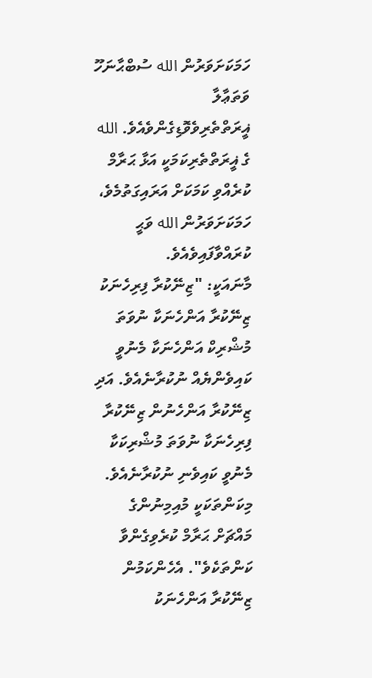ހަމަކަށަވަރުން الله ސުބްޙާނަހޫ ވަތަޢާލާ ޣީރަތްތެރިވެވޮޑިގެންވެއެވެ. الله ގެ ޣީރަތްތެރިކަމަކީ އަޅާ ޙަރާމް ކުރެއްވި ކަމަކަށް އަރައިގަތުމެވެ، ހަމަކަށަވަރުން الله ވަޙީ ކުރައްވާފައިވެއެވެ.
މާނައަކީ: "ޒިނޭކުރާ ފިރިހެނަކު ޒިނޭކުރާ އަންހެނަކާ ނުވަތަ މުޝްރިކް އަންހެނަކާ މެނުވީ ކައިވެންޔެއް ނުކުރާނެއެވެ. އަދި ޒިނޭކުރާ އަންހެނުން ޒިނޭކުރާ ފިރިހެނަކާ ނުވަތަ މުޝްރިކަކާ މެނުވީ ކައިވެނި ނުކުރާނެއެވެ. މިކަންތަކަކީ މުއިމިނުންގެ މައްޗަށް ޙަރާމް ކުރެވިގެންވާ ކަންތަކެވެ". އެހެންކަމުން ޒިނޭކުރާ އަންހެނަކު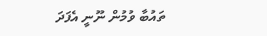ތައުބާ ވުމުން ނޫނީ އެފަދަ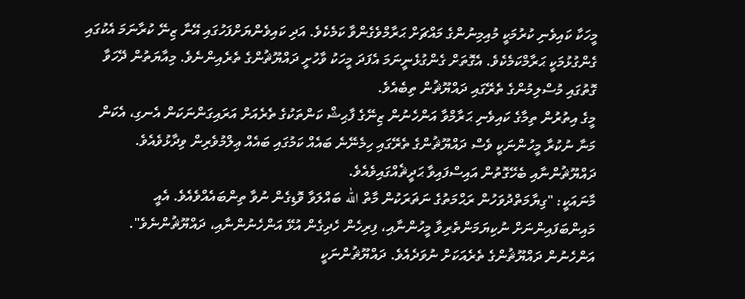މީހަކާ ކައިވެނި ކުރުމަކީ މުއިމިނުންގެ މައްޗަށް ޙަރާމްވެގެންވާ ކަމެކެވެ. އަދި ކައިވެންޔަށްފަހުގައި އޭނާ ޒިނޭ ކުރާނަމަ އެކުގައި ގެންގުޅުމަކީ ޙަރާމްކަމެކެވެ. އެގޮތަށް ގެންގުޅެނީނަމަ އެފަދަ މީހަކު ވާހުށީ ދައްޔޫޘުންގެ ތެރެއިންނެވެ. މިއާޔަތުން ދޭހަވާ ގޮތުގައި މުސްލިމުންގެ ތެރޭގައި ދައްޔޫޘުން ތިބެއެވެ.
މީގެ އިތުރުން ތިމާގެ ކައިވެނި ޙަރާމްވާ އަންހެނުން ޒިނޭގެ ފާޙިޝް ކަންތަކުގެ ތެރެއަށް އަރައިގަންނަކަން އެނގި، އެކަން މަނާ ނުކުރާ މީހުންނަކީ ވެސް ދައްޔޫޘުންގެ ތެރޭގައި ހިމެނޭނެ ބައެއް ކަމުގައި ބައެއް ޢިލްމުވެރިން ވިދާޅުވެއެވެ. ދައްޔޫޘުންނާއި ބެހޭގޮތުން އައިސްފައިވާ ޙަދީޘެއްގައިވެއެވެ.
މާނައަކީ: "ގިޔާމަތްދުވަހުން ރަޙްމަތުގެ ނަޡަރަކުން މާތް الله ބައްލަވާ ވޮޑިގެން ނުވާ ތިންބައެއްވެއެވެ. އެއީ މައިންބަފައިންނަށް ނުކިޔަމަންތެރިވާ މީހުންނާއި، ފިރިހެން ހެދިގެން އުޅޭ އަންހެނުންނާއި، ދައްޔޫޘުންނެވެ".
އަންހެނުން ދައްޔޫޘުންގެ ތެރެއަކަށް ނުވަދެއެވެ. ދައްޔޫޘުންނަކީ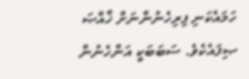ހަމައެކަނި ފިރިހެނުންނަށް ޚާއްޞަ ޞިފައެކެވެ. ސަބަބަކީ އަންހެނުން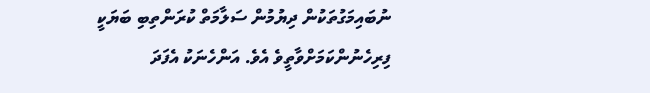ނުބައިމަގުތަކުން ދިޔުމުން ސަލާމަތް ކުރަންތިބި ބަޔަކީ ފިރިހެނުންކަމަށްވާތީވެ އެވެ. އަންހެނަކު އެފަދަ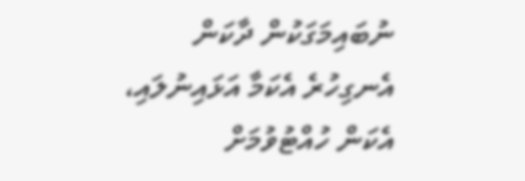ނުބައިމަގަކުން ދާކަން އެނގިހުރެ އެކަމާ އަޅައިނުލައި، އެކަން ހުއްޓުވުމަށް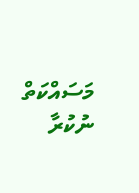މަސައްކަތް ނުކުރާ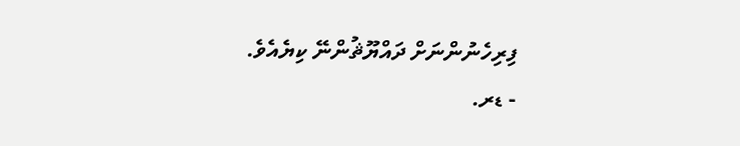ފިރިހެނުންނަށް ދައްޔޫޘުންނޭ ކިޔެއެވެ.
- ޑރ.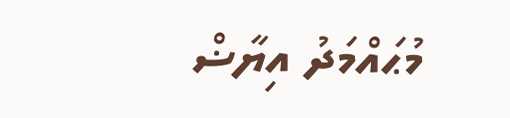މުޙައްމަދު އިޔާޟް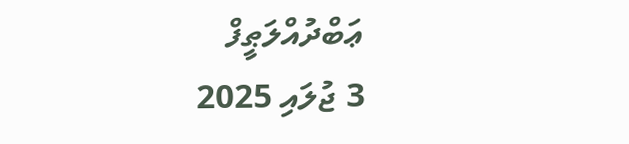ޢަބްދުއްލަޠީފް
3 ޖުލައި 2025